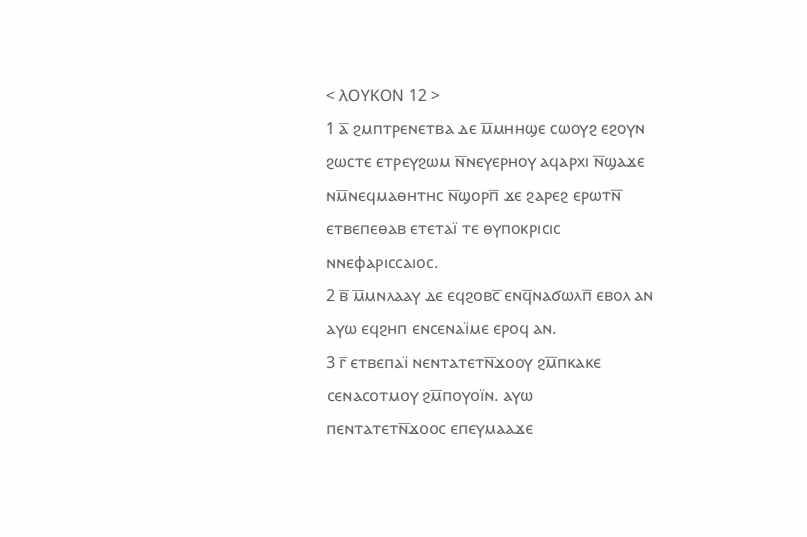< ⲖⲞⲨⲔⲞⲚ 12 >
1 ⲁ̅ ϩⲙⲡⲧⲣⲉⲛⲉⲧⲃⲁ ⲇⲉ ⲙ̅ⲙⲏⲏϣⲉ ⲥⲱⲟⲩϩ ⲉϩⲟⲩⲛ ϩⲱⲥⲧⲉ ⲉⲧⲣⲉⲩϩⲱⲙ ⲛ̅ⲛⲉⲩⲉⲣⲏⲟⲩ ⲁϥⲁⲣⲭⲓ ⲛ̅ϣⲁϫⲉ ⲛⲙ̅ⲛⲉϥⲙⲁⲑⲏⲧⲏⲥ ⲛ̅ϣⲟⲣⲡ̅ ϫⲉ ϩⲁⲣⲉϩ ⲉⲣⲱⲧⲛ̅ ⲉⲧⲃⲉⲡⲉⲑⲁⲃ ⲉⲧⲉⲧⲁⲓ̈ ⲧⲉ ⲑⲩⲡⲟⲕⲣⲓⲥⲓⲥ ⲛⲛⲉⲫⲁⲣⲓⲥⲥⲁⲓⲟⲥ.
2 ⲃ̅ ⲙ̅ⲙⲛⲗⲁⲁⲩ ⲇⲉ ⲉϥϩⲟⲃⲥ̅ ⲉⲛϥ̅ⲛⲁϭⲱⲗⲡ̅ ⲉⲃⲟⲗ ⲁⲛ ⲁⲩⲱ ⲉϥϩⲏⲡ ⲉⲛⲥⲉⲛⲁⲓ̈ⲙⲉ ⲉⲣⲟϥ ⲁⲛ.
3 ⲅ̅ ⲉⲧⲃⲉⲡⲁⲓ̈ ⲛⲉⲛⲧⲁⲧⲉⲧⲛ̅ϫⲟⲟⲩ ϩⲙ̅ⲡⲕⲁⲕⲉ ⲥⲉⲛⲁⲥⲟⲧⲙⲟⲩ ϩⲙ̅ⲡⲟⲩⲟⲓ̈ⲛ. ⲁⲩⲱ ⲡⲉⲛⲧⲁⲧⲉⲧⲛ̅ϫⲟⲟⲥ ⲉⲡⲉⲩⲙⲁⲁϫⲉ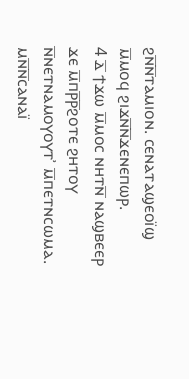ϩⲛ̅ⲛ̅ⲧⲁⲙⲓⲟⲛ. ⲥⲉⲛⲁⲧⲁϣⲉⲟⲓ̈ϣ ⲙ̅ⲙⲟϥ ϩⲓϫⲛ̅ⲛ̅ϫⲉⲛⲉⲡⲱⲣ.
4 ⲇ̅ ϯϫⲱ ⲙ̅ⲙⲟⲥ ⲛⲏⲧⲛ̅ ⲛⲁϣⲃⲉⲉⲣ ϫⲉ ⲙ̅ⲡⲣ̅ⲣ̅ϩⲟⲧⲉ ϩⲏⲧⲟⲩ ⲛ̅ⲛⲉⲧⲛⲁⲙⲟⲩⲟⲩⲧʾ ⲙ̅ⲡⲉⲧⲛⲥⲱⲙⲁ. ⲙⲛ̅ⲛ̅ⲥⲁⲛⲁⲓ̈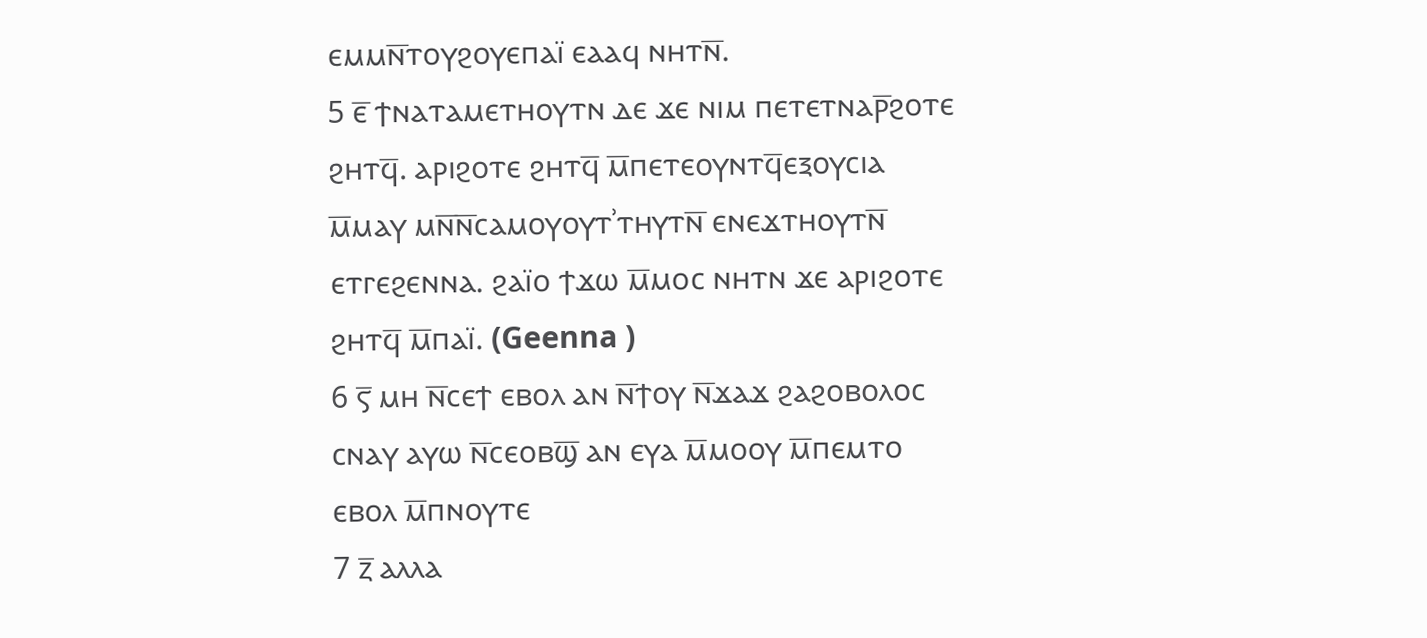ⲉⲙⲙⲛ̅ⲧⲟⲩϩⲟⲩⲉⲡⲁⲓ̈ ⲉⲁⲁϥ ⲛⲏⲧⲛ̅.
5 ⲉ̅ ϯⲛⲁⲧⲁⲙⲉⲧⲏⲟⲩⲧⲛ ⲇⲉ ϫⲉ ⲛⲓⲙ ⲡⲉⲧⲉⲧⲛⲁⲣ̅ϩⲟⲧⲉ ϩⲏⲧϥ̅. ⲁⲣⲓϩⲟⲧⲉ ϩⲏⲧϥ̅ ⲙ̅ⲡⲉⲧⲉⲟⲩⲛⲧϥ̅ⲉⲝⲟⲩⲥⲓⲁ ⲙ̅ⲙⲁⲩ ⲙⲛ̅ⲛ̅ⲥⲁⲙⲟⲩⲟⲩⲧʾⲧⲏⲩⲧⲛ̅ ⲉⲛⲉϫⲧⲏⲟⲩⲧⲛ̅ ⲉⲧⲅⲉϩⲉⲛⲛⲁ. ϩⲁⲓ̈ⲟ ϯϫⲱ ⲙ̅ⲙⲟⲥ ⲛⲏⲧⲛ ϫⲉ ⲁⲣⲓϩⲟⲧⲉ ϩⲏⲧϥ̅ ⲙ̅ⲡⲁⲓ̈. (Geenna )
6 ⲋ̅ ⲙⲏ ⲛ̅ⲥⲉϯ ⲉⲃⲟⲗ ⲁⲛ ⲛ̅ϯⲟⲩ ⲛ̅ϫⲁϫ ϩⲁϩⲟⲃⲟⲗⲟⲥ ⲥⲛⲁⲩ ⲁⲩⲱ ⲛ̅ⲥⲉⲟⲃϣ̅ ⲁⲛ ⲉⲩⲁ ⲙ̅ⲙⲟⲟⲩ ⲙ̅ⲡⲉⲙⲧⲟ ⲉⲃⲟⲗ ⲙ̅ⲡⲛⲟⲩⲧⲉ
7 ⲍ̅ ⲁⲗⲗⲁ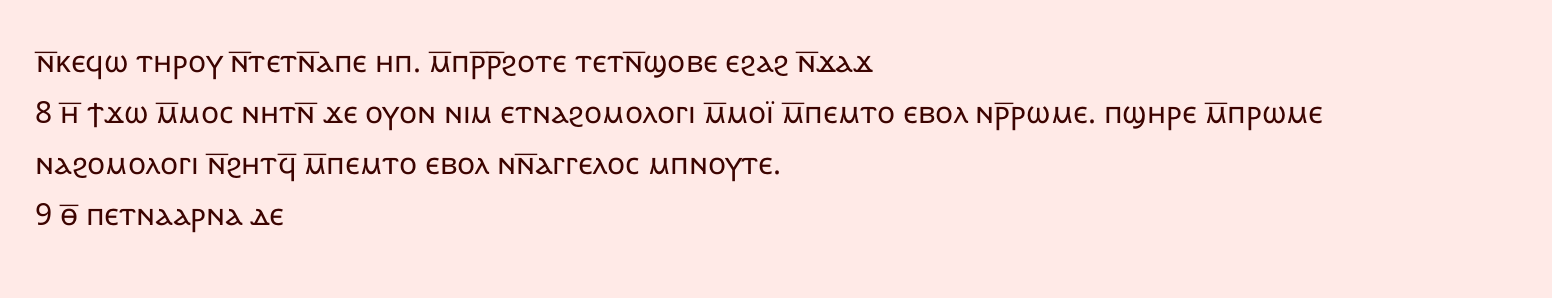ⲛ̅ⲕⲉϥⲱ ⲧⲏⲣⲟⲩ ⲛ̅ⲧⲉⲧⲛ̅ⲁⲡⲉ ⲏⲡ. ⲙ̅ⲡⲣ̅ⲣ̅ϩⲟⲧⲉ ⲧⲉⲧⲛ̅ϣⲟⲃⲉ ⲉϩⲁϩ ⲛ̅ϫⲁϫ
8 ⲏ̅ ϯϫⲱ ⲙ̅ⲙⲟⲥ ⲛⲏⲧⲛ̅ ϫⲉ ⲟⲩⲟⲛ ⲛⲓⲙ ⲉⲧⲛⲁϩⲟⲙⲟⲗⲟⲅⲓ ⲙ̅ⲙⲟⲓ̈ ⲙ̅ⲡⲉⲙⲧⲟ ⲉⲃⲟⲗ ⲛⲣ̅ⲣⲱⲙⲉ. ⲡϣⲏⲣⲉ ⲙ̅ⲡⲣⲱⲙⲉ ⲛⲁϩⲟⲙⲟⲗⲟⲅⲓ ⲛ̅ϩⲏⲧϥ̅ ⲙ̅ⲡⲉⲙⲧⲟ ⲉⲃⲟⲗ ⲛⲛ̅ⲁⲅⲅⲉⲗⲟⲥ ⲙⲡⲛⲟⲩⲧⲉ.
9 ⲑ̅ ⲡⲉⲧⲛⲁⲁⲣⲛⲁ ⲇⲉ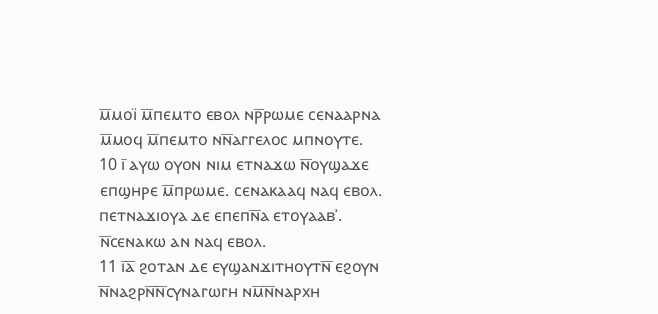ⲙ̅ⲙⲟⲓ̈ ⲙ̅ⲡⲉⲙⲧⲟ ⲉⲃⲟⲗ ⲛⲣ̅ⲣⲱⲙⲉ ⲥⲉⲛⲁⲁⲣⲛⲁ ⲙ̅ⲙⲟϥ ⲙ̅ⲡⲉⲙⲧⲟ ⲛⲛ̅ⲁⲅⲅⲉⲗⲟⲥ ⲙⲡⲛⲟⲩⲧⲉ.
10 ⲓ̅ ⲁⲩⲱ ⲟⲩⲟⲛ ⲛⲓⲙ ⲉⲧⲛⲁϫⲱ ⲛ̅ⲟⲩϣⲁϫⲉ ⲉⲡϣⲏⲣⲉ ⲙ̅ⲡⲣⲱⲙⲉ. ⲥⲉⲛⲁⲕⲁⲁϥ ⲛⲁϥ ⲉⲃⲟⲗ. ⲡⲉⲧⲛⲁϫⲓⲟⲩⲁ ⲇⲉ ⲉⲡⲉⲡⲛ̅ⲁ ⲉⲧⲟⲩⲁⲁⲃʾ. ⲛ̅ⲥⲉⲛⲁⲕⲱ ⲁⲛ ⲛⲁϥ ⲉⲃⲟⲗ.
11 ⲓ̅ⲁ̅ ϩⲟⲧⲁⲛ ⲇⲉ ⲉⲩϣⲁⲛϫⲓⲧⲏⲟⲩⲧⲛ̅ ⲉϩⲟⲩⲛ ⲛ̅ⲛⲁϩⲣⲛ̅ⲛ̅ⲥⲩⲛⲁⲅⲱⲅⲏ ⲛⲙ̅ⲛ̅ⲛⲁⲣⲭⲏ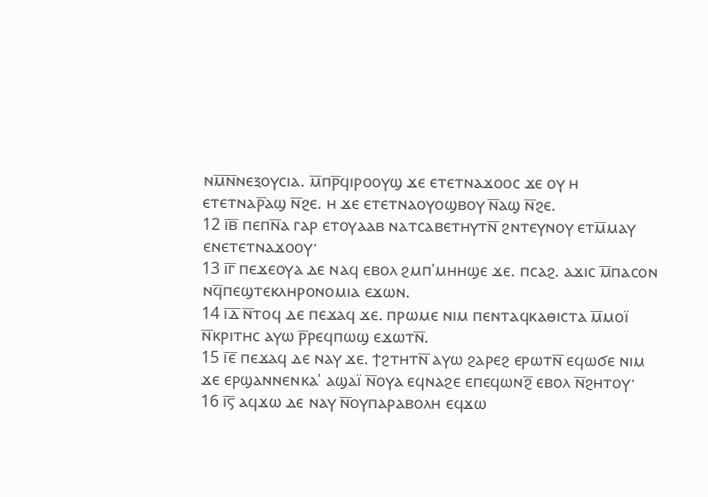ⲛⲙ̅ⲛ̅ⲛⲉⲝⲟⲩⲥⲓⲁ. ⲙ̅ⲡⲣ̅ϥⲓⲣⲟⲟⲩϣ ϫⲉ ⲉⲧⲉⲧⲛⲁϫⲟⲟⲥ ϫⲉ ⲟⲩ ⲏ ⲉⲧⲉⲧⲛⲁⲣ̅ⲁϣ ⲛ̅ϩⲉ. ⲏ ϫⲉ ⲉⲧⲉⲧⲛⲁⲟⲩⲟϣⲃⲟⲩ ⲛ̅ⲁϣ ⲛ̅ϩⲉ.
12 ⲓ̅ⲃ̅ ⲡⲉⲡⲛ̅ⲁ ⲅⲁⲣ ⲉⲧⲟⲩⲁⲁⲃ ⲛⲁⲧⲥⲁⲃⲉⲧⲏⲩⲧⲛ̅ ϩⲛⲧⲉⲩⲛⲟⲩ ⲉⲧⲙ̅ⲙⲁⲩ ⲉⲛⲉⲧⲉⲧⲛⲁϫⲟⲟⲩ·
13 ⲓ̅ⲅ̅ ⲡⲉϫⲉⲟⲩⲁ ⲇⲉ ⲛⲁϥ ⲉⲃⲟⲗ ϩⲙⲡʾⲙⲏⲏϣⲉ ϫⲉ. ⲡⲥⲁϩ. ⲁϫⲓⲥ ⲙ̅ⲡⲁⲥⲟⲛ ⲛϥ̅ⲡⲉϣⲧⲉⲕⲗⲏⲣⲟⲛⲟⲙⲓⲁ ⲉϫⲱⲛ.
14 ⲓ̅ⲇ̅ ⲛ̅ⲧⲟϥ ⲇⲉ ⲡⲉϫⲁϥ ϫⲉ. ⲡⲣⲱⲙⲉ ⲛⲓⲙ ⲡⲉⲛⲧⲁϥⲕⲁⲑⲓⲥⲧⲁ ⲙ̅ⲙⲟⲓ̈ ⲛ̅ⲕⲣⲓⲧⲏⲥ ⲁⲩⲱ ⲣ̅ⲣⲉϥⲡⲱϣ ⲉϫⲱⲧⲛ̅.
15 ⲓ̅ⲉ̅ ⲡⲉϫⲁϥ ⲇⲉ ⲛⲁⲩ ϫⲉ. ϯϩⲧⲏⲧⲛ̅ ⲁⲩⲱ ϩⲁⲣⲉϩ ⲉⲣⲱⲧⲛ̅ ⲉϥⲱϭⲉ ⲛⲓⲙ ϫⲉ ⲉⲣϣⲁⲛⲛⲉⲛⲕⲁʾ ⲁϣⲁⲓ̈ ⲛ̅ⲟⲩⲁ ⲉϥⲛⲁϩⲉ ⲉⲡⲉϥⲱⲛϩ̅ ⲉⲃⲟⲗ ⲛ̅ϩⲏⲧⲟⲩ·
16 ⲓ̅ⲋ̅ ⲁϥϫⲱ ⲇⲉ ⲛⲁⲩ ⲛ̅ⲟⲩⲡⲁⲣⲁⲃⲟⲗⲏ ⲉϥϫⲱ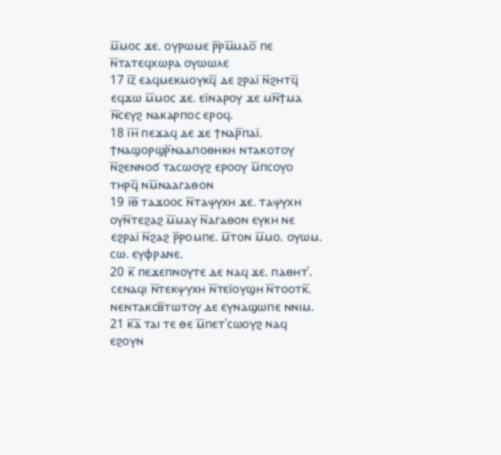ⲙ̅ⲙⲟⲥ ϫⲉ. ⲟⲩⲣⲱⲙⲉ ⲣ̅ⲣⲙ̅ⲙⲁⲟ̅ ⲡⲉ ⲛ̅ⲧⲁⲧⲉϥⲭⲱⲣⲁ ⲟⲩⲱⲱⲗⲉ
17 ⲓ̅ⲍ̅ ⲉⲁϥⲙⲉⲕⲙⲟⲩⲕϥ̅ ⲇⲉ ϩⲣⲁⲓ̈ ⲛ̅ϩⲏⲧϥ̅ ⲉϥϫⲱ ⲙ̅ⲙⲟⲥ ϫⲉ. ⲉⲓ̈ⲛⲁⲣⲟⲩ ϫⲉ ⲙⲛ̅ϯⲙⲁ ⲛ̅ⲥⲉⲩϩ ⲛⲁⲕⲁⲣⲡⲟⲥ ⲉⲣⲟϥ.
18 ⲓ̅ⲏ̅ ⲡⲉϫⲁϥ ⲇⲉ ϫⲉ ϯⲛⲁⲣ̅ⲡⲁⲓ̈. ϯⲛⲁϣⲟⲣϣⲣ̅ⲛⲁⲁⲡⲟⲑⲏⲕⲏ ⲛⲧⲁⲕⲟⲧⲟⲩ ⲛ̅ϩⲉⲛⲛⲟϭ ⲧⲁⲥⲱⲟⲩϩ ⲉⲣⲟⲟⲩ ⲙ̅ⲡⲥⲟⲩⲟ ⲧⲏⲣϥ̅ ⲛⲙ̅ⲛⲁⲁⲅⲁⲑⲟⲛ
19 ⲓ̅ⲑ̅ ⲧⲁϫⲟⲟⲥ ⲛ̅ⲧⲁⲯⲩⲭⲏ ϫⲉ. ⲧⲁⲯⲩⲭⲏ ⲟⲩⲛ̅ⲧⲉϩⲁϩ ⲙ̅ⲙⲁⲩ ⲛ̅ⲁⲅⲁⲑⲟⲛ ⲉⲩⲕⲏ ⲛⲉ ⲉϩⲣⲁⲓ̈ ⲛ̅ϩⲁϩ ⲣ̅ⲣⲟⲙⲡⲉ. ⲙ̅ⲧⲟⲛ ⲙ̅ⲙⲟ. ⲟⲩⲱⲙ. ⲥⲱ. ⲉⲩⲫⲣⲁⲛⲉ.
20 ⲕ̅ ⲡⲉϫⲉⲡⲛⲟⲩⲧⲉ ⲇⲉ ⲛⲁϥ ϫⲉ. ⲡⲁⲑⲏⲧʾ. ⲥⲉⲛⲁϥⲓ ⲛ̅ⲧⲉⲕⲯⲩⲭⲏ ⲛ̅ⲧⲉⲓ̈ⲟⲩϣⲏ ⲛ̅ⲧⲟⲟⲧⲕ̅. ⲛⲉⲛⲧⲁⲕⲥⲃ̅ⲧⲱⲧⲟⲩ ⲇⲉ ⲉⲩⲛⲁϣⲱⲡⲉ ⲛⲛⲓⲙ.
21 ⲕ̅ⲁ̅ ⲧⲁⲓ ⲧⲉ ⲑⲉ ⲙ̅ⲡⲉⲧʾⲥⲱⲟⲩϩ ⲛⲁϥ ⲉϩⲟⲩⲛ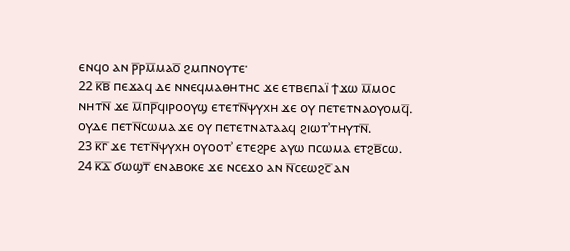ⲉⲛϥⲟ ⲁⲛ ⲣ̅ⲣⲙ̅ⲙⲁⲟ̅ ϩⲙⲡⲛⲟⲩⲧⲉ·
22 ⲕ̅ⲃ̅ ⲡⲉϫⲁϥ ⲇⲉ ⲛⲛⲉϥⲙⲁⲑⲏⲧⲏⲥ ϫⲉ ⲉⲧⲃⲉⲡⲁⲓ̈ ϯϫⲱ ⲙ̅ⲙⲟⲥ ⲛⲏⲧⲛ̅ ϫⲉ ⲙ̅ⲡⲣ̅ϥⲓⲣⲟⲟⲩϣ ⲉⲧⲉⲧⲛ̅ⲯⲩⲭⲏ ϫⲉ ⲟⲩ ⲡⲉⲧⲉⲧⲛⲁⲟⲩⲟⲙϥ̅. ⲟⲩⲇⲉ ⲡⲉⲧⲛ̅ⲥⲱⲙⲁ ϫⲉ ⲟⲩ ⲡⲉⲧⲉⲧⲛⲁⲧⲁⲁϥ ϩⲓⲱⲧʾⲧⲏⲩⲧⲛ̅.
23 ⲕ̅ⲅ̅ ϫⲉ ⲧⲉⲧⲛ̅ⲯⲩⲭⲏ ⲟⲩⲟⲟⲧʾ ⲉⲧⲉϩⲣⲉ ⲁⲩⲱ ⲡⲥⲱⲙⲁ ⲉⲧϩⲃ̅ⲥⲱ.
24 ⲕ̅ⲇ̅ ϭⲱϣⲧ̅ ⲉⲛⲁⲃⲟⲕⲉ ϫⲉ ⲛⲥⲉϫⲟ ⲁⲛ ⲛ̅ⲥⲉⲱϩⲥ̅ ⲁⲛ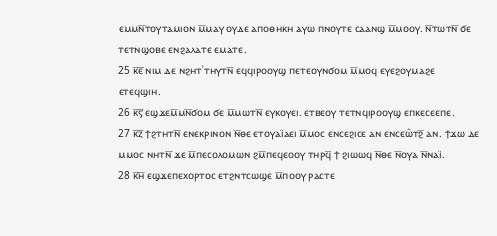ⲉⲙⲙⲛ̅ⲧⲟⲩⲧⲁⲙⲓⲟⲛ ⲙ̅ⲙⲁⲩ ⲟⲩⲇⲉ ⲁⲡⲟⲑⲏⲕⲏ ⲁⲩⲱ ⲡⲛⲟⲩⲧⲉ ⲥⲁⲁⲛϣ ⲙ̅ⲙⲟⲟⲩ. ⲛ̅ⲧⲱⲧⲛ̅ ϭⲉ ⲧⲉⲧⲛϣⲟⲃⲉ ⲉⲛϩⲁⲗⲁⲧⲉ ⲉⲙⲁⲧⲉ.
25 ⲕ̅ⲉ̅ ⲛⲓⲙ ⲇⲉ ⲛϩⲏⲧʾⲧⲏⲩⲧⲛ̅ ⲉϥϥⲓⲣⲟⲟⲩϣ ⲡⲉⲧⲉⲟⲩⲛϭⲟⲙ ⲙ̅ⲙⲟϥ ⲉⲩⲉϩⲟⲩⲙⲁϩⲉ ⲉⲧⲉϥϣⲓⲏ.
26 ⲕ̅ⲋ̅ ⲉϣϫⲉⲙ̅ⲙⲛ̅ϭⲟⲙ ϭⲉ ⲙ̅ⲙⲱⲧⲛ̅ ⲉⲩⲕⲟⲩⲉⲓ. ⲉⲧⲃⲉⲟⲩ ⲧⲉⲧⲛϥⲓⲣⲟⲟⲩϣ ⲉⲡⲕⲉⲥⲉⲉⲡⲉ.
27 ⲕ̅ⲍ̅ ϯϩⲧⲏⲧⲛ̅ ⲉⲛⲉⲕⲣⲓⲛⲟⲛ ⲛ̅ⲑⲉ ⲉⲧⲟⲩⲁⲓ̈ⲁⲉⲓ ⲙ̅ⲙⲟⲥ ⲉⲛⲥⲉϩⲓⲥⲉ ⲁⲛ ⲉⲛⲥⲉⲱ̑ⲧϩ̅ ⲁⲛ. ϯϫⲱ ⲇⲉ ⲙⲙⲟⲥ ⲛⲏⲧⲛ̅ ϫⲉ ⲙ̅ⲡⲉⲥⲟⲗⲟⲙⲱⲛ ϩⲙ̅ⲡⲉϥⲉⲟⲟⲩ ⲧⲏⲣϥ̅ ϯ ϩⲓⲱⲱϥ ⲛ̅ⲑⲉ ⲛ̅ⲟⲩⲁ ⲛ̅ⲛⲁⲓ̈.
28 ⲕ̅ⲏ̅ ⲉϣϫⲉⲡⲉⲭⲟⲣⲧⲟⲥ ⲉⲧϩⲛⲧⲥⲱϣⲉ ⲙ̅ⲡⲟⲟⲩ ⲣⲁⲥⲧⲉ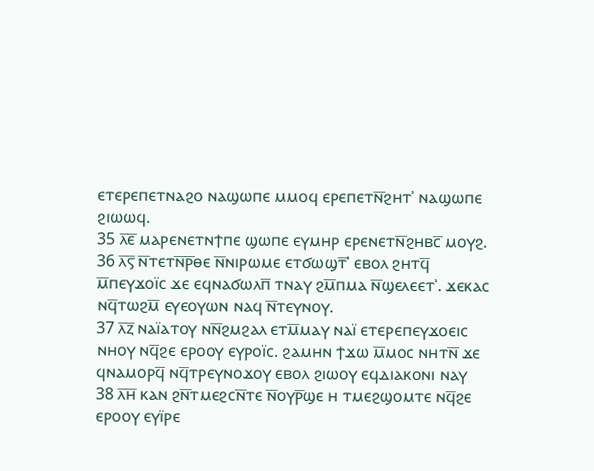ⲉⲧⲉⲣⲉⲡⲉⲧⲛⲁϩⲟ ⲛⲁϣⲱⲡⲉ ⲙⲙⲟϥ ⲉⲣⲉⲡⲉⲧⲛ̅ϩⲏⲧʾ ⲛⲁϣⲱⲡⲉ ϩⲓⲱⲱϥ.
35 ⲗ̅ⲉ̅ ⲙⲁⲣⲉⲛⲉⲧⲛϯⲡⲉ ϣⲱⲡⲉ ⲉⲩⲙⲏⲣ ⲉⲣⲉⲛⲉⲧⲛ̅ϩⲏⲃⲥ̅ ⲙⲟⲩϩ.
36 ⲗ̅ⲋ̅ ⲛ̅ⲧⲉⲧⲛ̅ⲣ̅ⲑⲉ ⲛ̅ⲛⲓⲣⲱⲙⲉ ⲉⲧϭⲱϣⲧ̅ʾ ⲉⲃⲟⲗ ϩⲏⲧϥ̅ ⲙ̅ⲡⲉⲩϫⲟⲓ̈ⲥ ϫⲉ ⲉϥⲛⲁϭⲱⲗⲡ̅ ⲧⲛⲁⲩ ϩⲙ̅ⲡⲙⲁ ⲛ̅ϣⲉⲗⲉⲉⲧʾ. ϫⲉⲕⲁⲥ ⲛϥ̅ⲧⲱϩⲙ̅ ⲉⲩⲉⲟⲩⲱⲛ ⲛⲁϥ ⲛ̅ⲧⲉⲩⲛⲟⲩ.
37 ⲗ̅ⲍ̅ ⲛⲁⲓ̈ⲁⲧⲟⲩ ⲛⲛ̅ϩⲙϩⲁⲗ ⲉⲧⲙ̅ⲙⲁⲩ ⲛⲁⲓ̈ ⲉⲧⲉⲣⲉⲡⲉⲩϫⲟⲉⲓⲥ ⲛⲏⲟⲩ ⲛϥ̅ϩⲉ ⲉⲣⲟⲟⲩ ⲉⲩⲣⲟⲓ̈ⲥ. ϩⲁⲙⲏⲛ ϯϫⲱ ⲙ̅ⲙⲟⲥ ⲛⲏⲧⲛ̅ ϫⲉ ϥⲛⲁⲙⲟⲣϥ̅ ⲛϥ̅ⲧⲣⲉⲩⲛⲟϫⲟⲩ ⲉⲃⲟⲗ ϩⲓⲱⲟⲩ ⲉϥⲇⲓⲁⲕⲟⲛⲓ ⲛⲁⲩ
38 ⲗ̅ⲏ̅ ⲕⲁⲛ ϩⲛ̅ⲧⲙⲉϩⲥⲛ̅ⲧⲉ ⲛ̅ⲟⲩⲣ̅ϣⲉ ⲏ ⲧⲙⲉϩϣⲟⲙⲧⲉ ⲛϥ̅ϩⲉ ⲉⲣⲟⲟⲩ ⲉⲩⲓ̈ⲣⲉ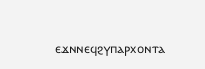ⲉϫⲛⲛⲉϥϩⲩⲡⲁⲣⲭⲟⲛⲧⲁ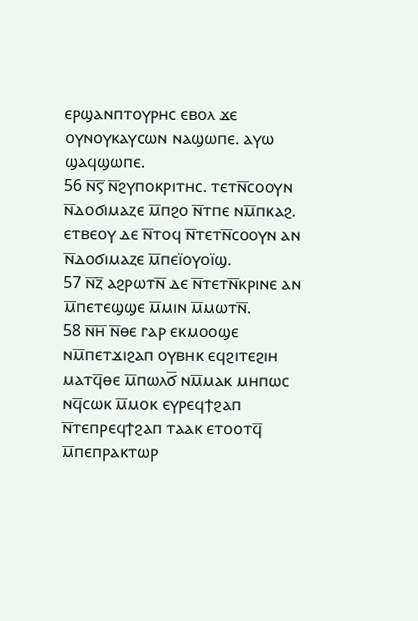ⲉⲣϣⲁⲛⲡⲧⲟⲩⲣⲏⲥ ⲉⲃⲟⲗ ϫⲉ ⲟⲩⲛⲟⲩⲕⲁⲩⲥⲱⲛ ⲛⲁϣⲱⲡⲉ. ⲁⲩⲱ ϣⲁϥϣⲱⲡⲉ.
56 ⲛ̅ⲋ̅ ⲛ̅ϩⲩⲡⲟⲕⲣⲓⲧⲏⲥ. ⲧⲉⲧⲛ̅ⲥⲟⲟⲩⲛ ⲛ̅ⲇⲟϭⲓⲙⲁⲍⲉ ⲙ̅ⲡϩⲟ ⲛ̅ⲧⲡⲉ ⲛⲙ̅ⲡⲕⲁϩ. ⲉⲧⲃⲉⲟⲩ ⲇⲉ ⲛ̅ⲧⲟϥ ⲛ̅ⲧⲉⲧⲛ̅ⲥⲟⲟⲩⲛ ⲁⲛ ⲛ̅ⲇⲟϭⲓⲙⲁⲍⲉ ⲙ̅ⲡⲉⲓ̈ⲟⲩⲟⲓ̈ϣ.
57 ⲛ̅ⲍ̅ ⲁϩⲣⲱⲧⲛ̅ ⲇⲉ ⲛ̅ⲧⲉⲧⲛ̅ⲕⲣⲓⲛⲉ ⲁⲛ ⲙ̅ⲡⲉⲧⲉϣϣⲉ ⲙ̅ⲙⲓⲛ ⲙ̅ⲙⲱⲧⲛ̅.
58 ⲛ̅ⲏ̅ ⲛ̅ⲑⲉ ⲅⲁⲣ ⲉⲕⲙⲟⲟϣⲉ ⲛⲙ̅ⲡⲉⲧϫⲓϩⲁⲡ ⲟⲩⲃⲏⲕ ⲉϥϩⲓⲧⲉϩⲓⲏ ⲙⲁⲧϥ̅ⲑⲉ ⲙ̅ⲡⲱⲗϭ̅ ⲛⲙ̅ⲙⲁⲕ ⲙⲏⲡⲱⲥ ⲛϥ̅ⲥⲱⲕ ⲙ̅ⲙⲟⲕ ⲉⲩⲣⲉϥϯϩⲁⲡ ⲛ̅ⲧⲉⲡⲣⲉϥϯϩⲁⲡ ⲧⲁⲁⲕ ⲉⲧⲟⲟⲧϥ̅ ⲙ̅ⲡⲉⲡⲣⲁⲕⲧⲱⲣ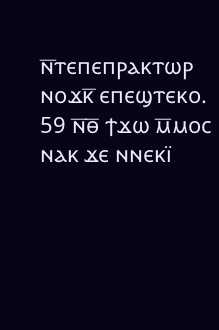ⲛ̅ⲧⲉⲡⲉⲡⲣⲁⲕⲧⲱⲣ ⲛⲟϫⲕ̅ ⲉⲡⲉϣⲧⲉⲕⲟ.
59 ⲛ̅ⲑ̅ ϯϫⲱ ⲙ̅ⲙⲟⲥ ⲛⲁⲕ ϫⲉ ⲛⲛⲉⲕⲓ̈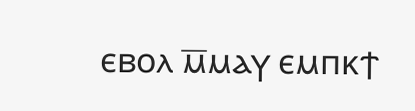ⲉⲃⲟⲗ ⲙ̅ⲙⲁⲩ ⲉⲙⲡⲕϯ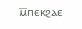ⲙ̅ⲡⲉⲕϩⲁⲉ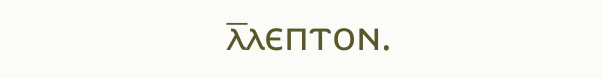ⲗ̅ⲗⲉⲡⲧⲟⲛ.